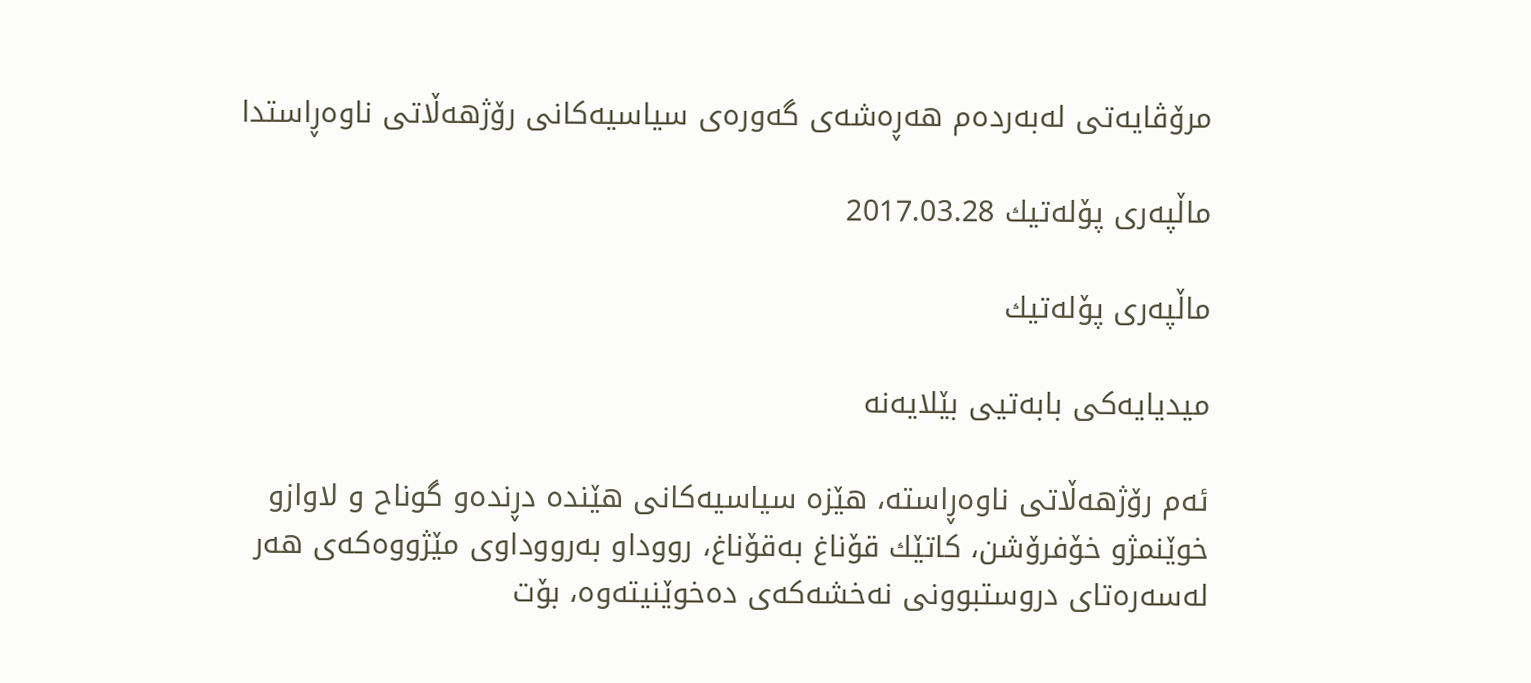مرۆڤایه‌تی له‌به‌رده‌م هه‌ڕه‌شه‌ی گه‌وره‌ی سیاسیه‌كانی رۆژهه‌ڵاتی ناوه‌ڕاستدا

ماڵپه‌ری پۆله‌تیك 2017.03.28

ماڵپه‌ری پۆله‌تیك

میدیایه‌كی بابه‌تیی بێلایه‌نه‌

ئه‌م رۆژهه‌ڵاتی ناوه‌ڕاسته‌، هێزه‌ سیاسیه‌كانی هێنده‌ دڕنده‌و گوناح و لاوازو خوێنمژو خۆفرۆشن، كاتێك قۆناغ به‌قۆناغ، رووداو به‌رووداوی مێژووه‌كه‌ی هه‌ر له‌سه‌ره‌تای دروستبوونی نه‌خشه‌كه‌ی ده‌خوێنیته‌وه‌، بۆت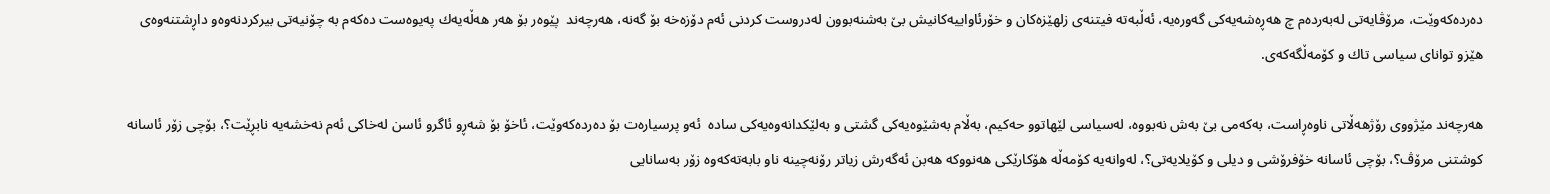ده‌رده‌كه‌وێت، مرۆڤایه‌تی له‌به‌رده‌م چ هه‌ڕه‌شه‌یه‌كی گه‌وره‌یه‌، ئه‌ڵبه‌ته‌ فیتنه‌ی زلهێزه‌كان و خۆرئاواییه‌كانیش بێ به‌شنه‌بوون له‌دروست كردنی ئه‌م دۆزه‌خه‌ بۆ گه‌نه‌، هه‌رچه‌ند  پێوه‌ر بۆ هه‌ر هه‌ڵه‌یه‌ك په‌یوه‌ست ده‌كه‌م به‌ چۆنیه‌تی بیركردنه‌وه‌و داڕشتنه‌وه‌ی هێزو توانای سیاسی تاك و كۆمه‌ڵگه‌كه‌ی.

هه‌رچه‌ند مێژووی رۆژهه‌ڵاتی ناوه‌ڕاست، به‌كه‌می بێ به‌ش نه‌بووه‌، له‌سیاسی لێهاتوو حه‌كیم، به‌ڵام به‌شێوه‌یه‌كی گشتی و به‌لێكدانه‌وه‌یه‌كی ساده‌  ئه‌و پرسیاره‌ت بۆ ده‌رده‌كه‌وێت، ئاخۆ بۆ شه‌ڕو ئاگرو ئاسن له‌خاكی ئه‌م نه‌خشه‌یه‌ نابڕێت؟، بۆچی زۆر ئاسانه‌ كوشتنی مرۆڤ؟، بۆچی ئاسانه‌ خۆفرۆشی و دیلی و كۆیلایه‌تی؟، له‌وانه‌یه‌ كۆمه‌ڵه‌ هۆكارێكی هه‌نووكه‌ هه‌بن ئه‌گه‌رش زیاتر رۆنه‌چینه‌ ناو بابه‌ته‌كه‌وه‌ زۆر به‌سانایی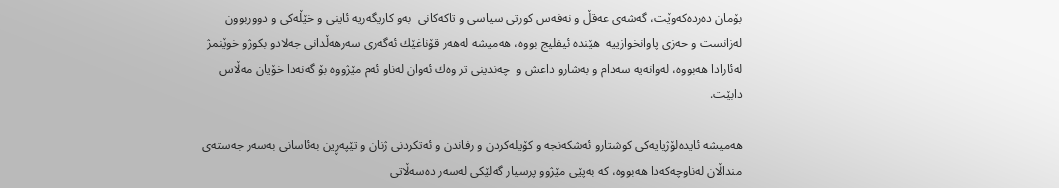بۆمان ده‌رده‌كه‌وێت، گه‌شه‌ی عه‌قڵ و نه‌فه‌س كورتی سیاسی و تاكه‌كانی  به‌و كاریگه‌ریه‌ ئاینی و خێڵه‌كی و دووربوون له‌زانست و حه‌زی پاوانخوازییه‌  هێنده‌ ئیفلیج بووه‌، هه‌میشه‌ له‌هه‌ر قۆناغێك ئه‌گه‌ری سه‌رهه‌ڵدانی جه‌لادو بكوژو خوێنمژ له‌ئارادا هه‌بووه‌، له‌وانه‌یه‌ سه‌دام و به‌شارو داعش و  چه‌ندینی تر وه‌ك ئه‌وان له‌ناو ئه‌م مێژووه‌ بۆ گه‌نه‌دا خۆیان مه‌ڵاس دابێت.

هه‌میشه‌ ئایده‌لۆژیایه‌كی كوشتارو ئه‌شكه‌نجه‌ و كۆیله‌كردن و رفاندن و ئه‌تكردنی ژنان و تێپه‌ڕین به‌ئاسانی به‌سه‌ر جه‌سته‌ی منداڵان له‌ناوچه‌كه‌دا هه‌بووه‌، كه‌ به‌پێی مێژوو پرسیار گه‌لێكی له‌سه‌ر ده‌سه‌ڵاتی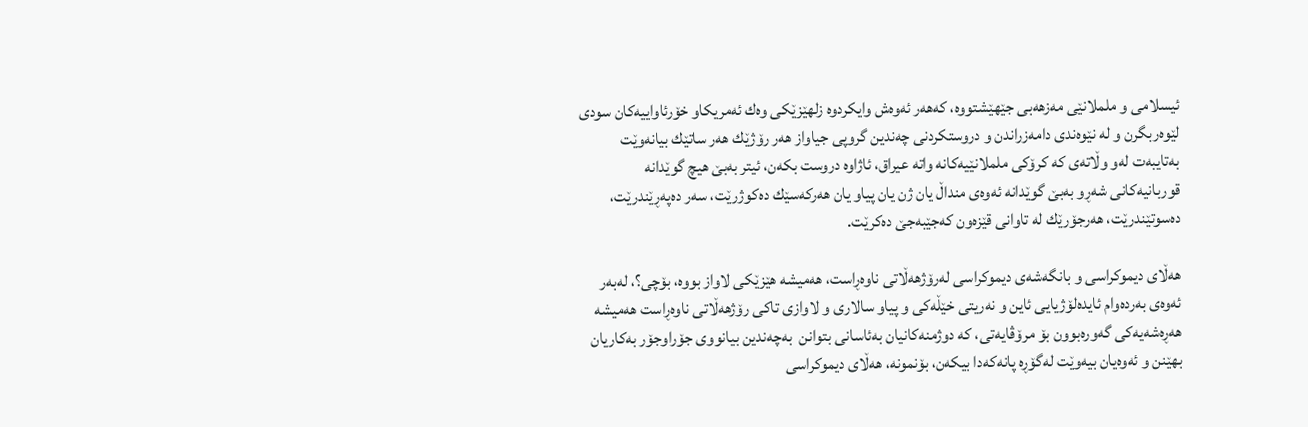ئیسلامی و ململانێی مه‌زهه‌بی جێهێشتووه‌، كه‌هه‌ر ئه‌وه‌ش وایكردوه‌ زلهێزێكی وه‌ك ئه‌مریكاو خۆرئاواییه‌كان سودی لێوه‌ربگرن و له‌ نێوه‌ندی دامه‌زراندن و دروستكردنی چه‌ندین گروپی جیاواز هه‌ر رۆژێك هه‌ر ساتێك بیانه‌وێت به‌تایبه‌ت له‌و وڵاته‌ی كه‌ كرۆكی ململانێیه‌كانه‌ واته‌ عیراق، ئاژاوه‌ دروست بكه‌ن، ئیتر به‌بێ هیچ گوێدانه‌ قوربانیه‌كانی شه‌ڕو به‌بێ گوێدانه‌ ئه‌وه‌ی منداڵ یان ژن یان پیاو یان هه‌ركه‌سێك ده‌كوژرێت، سه‌ر ده‌په‌ڕێندرێت، ده‌سوتێندرێت، هه‌رجۆرێك له‌ تاوانی قێزه‌ون كه‌جێبه‌جێ ده‌كرێت.

هه‌ڵای دیموكراسی و بانگه‌شه‌ی دیموكراسی له‌رۆژهه‌ڵاتی ناوه‌ڕاست، هه‌میشه‌ هێزێكی لاواز بووه‌، بۆچی؟، له‌به‌ر ئه‌وه‌ی به‌رده‌وام ئایده‌لۆژیایی ئاین و نه‌ریتی خێڵه‌كی و پیاو سالاری و لاوازی تاكی رۆژهه‌ڵاتی ناوه‌ڕاست هه‌میشه‌ هه‌ڕه‌شه‌یه‌كی گه‌وره‌بوون بۆ مرۆڤایه‌تی، كه‌ دوژمنه‌كانیان به‌ئاسانی بتوانن  به‌چه‌ندین بیانووی جۆراوجۆر به‌كاریان بهێنن و ئه‌وه‌یان بیه‌وێت له‌گۆڕه‌ پانه‌كه‌دا بیكه‌ن، بۆنمونه‌، هه‌ڵای دیموكراسی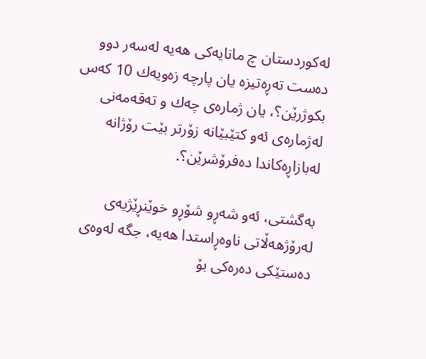له‌كوردستان چ مانایه‌كی هه‌یه‌ له‌سه‌ر دوو ده‌ست ته‌ڕه‌تیزه‌ یان پارچه‌ زه‌ویه‌ك 10 كه‌س بكوژرێن؟، یان ژماره‌ی چه‌ك و ته‌قه‌مه‌نی له‌ژماره‌ی ئه‌و كتێبێانه‌ زۆرتر بێت رۆژانه‌ له‌بازاڕه‌كاندا ده‌فرۆشرێن؟.

به‌گشتی، ئه‌و شه‌ڕو شۆڕو خوێنڕێژیه‌ی له‌رۆژهه‌ڵاتی ناوه‌ڕاستدا هه‌یه‌، جگه‌ له‌وه‌ی ده‌ستێكی ده‌ره‌كی بۆ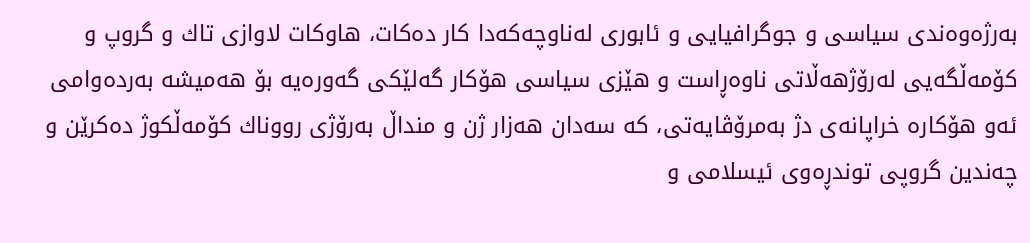به‌رژه‌وه‌ندی سیاسی و جوگرافیایی و ئابوری له‌ناوچه‌كه‌دا كار ده‌كات، هاوكات لاوازی تاك و گروپ و كۆمه‌ڵگه‌یی له‌رۆژهه‌ڵاتی ناوه‌ڕاست و هێزی سیاسی هۆكار گه‌لێكی گه‌وره‌یه‌ بۆ هه‌میشه‌ به‌رده‌وامی ئه‌و هۆكاره‌ خراپانه‌ی دژ به‌مرۆڤایه‌تی، كه‌ سه‌دان هه‌زار ژن و منداڵ به‌رۆژی رووناك كۆمه‌ڵكوژ ده‌كرێن و چه‌ندین گروپی توندڕه‌وی ئیسلامی و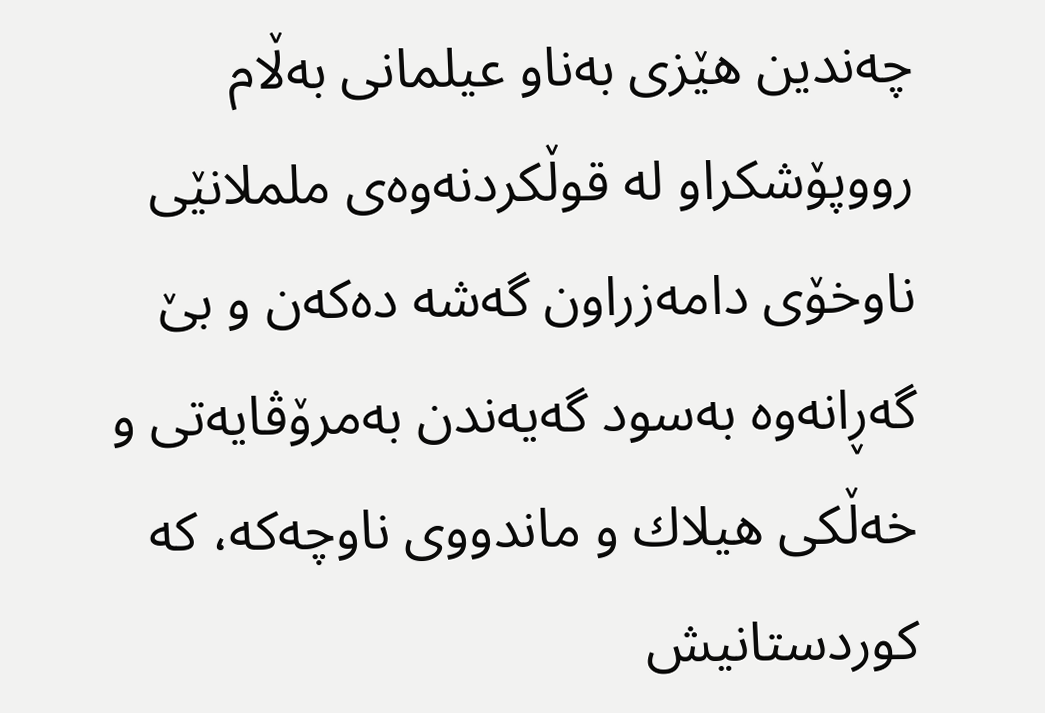چه‌ندین هێزی به‌ناو عیلمانی به‌ڵام رووپۆشكراو له‌ قوڵكردنه‌وه‌ی ململانێی ناوخۆی دامه‌زراون گه‌شه‌ ده‌كه‌ن و بێ گه‌ڕانه‌وه‌ به‌سود گه‌یه‌ندن به‌مرۆڤایه‌تی و خه‌ڵكی هیلاك و ماندووی ناوچه‌كه‌، كه‌ كوردستانیش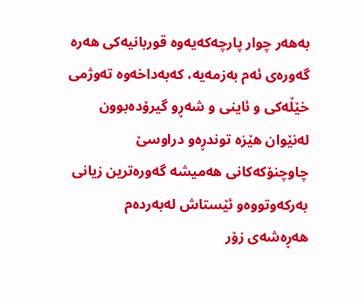به‌هه‌ر چوار پارچه‌كه‌یه‌وه‌ قوربانیه‌كی هه‌ره‌ گه‌وره‌ی ئه‌م به‌زمه‌یه‌، كه‌به‌داخه‌وه‌ ته‌وژمی خێڵه‌كی و ئاینی و شه‌ڕو گیرۆده‌بوون له‌نێوان هێزه‌ توندڕه‌و دراوسێ چاوچنۆكه‌كانی هه‌میشه‌ گه‌وره‌ترین زیانی به‌ركه‌وتووه‌و ئێستاش له‌به‌رده‌م هه‌ڕه‌شه‌ی زۆر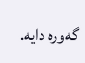گه‌وره‌ دایه‌.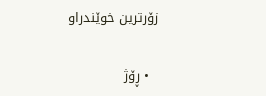زۆرترین خوێندراو

  • ڕۆژ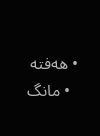• هەفتە
  • مانگ